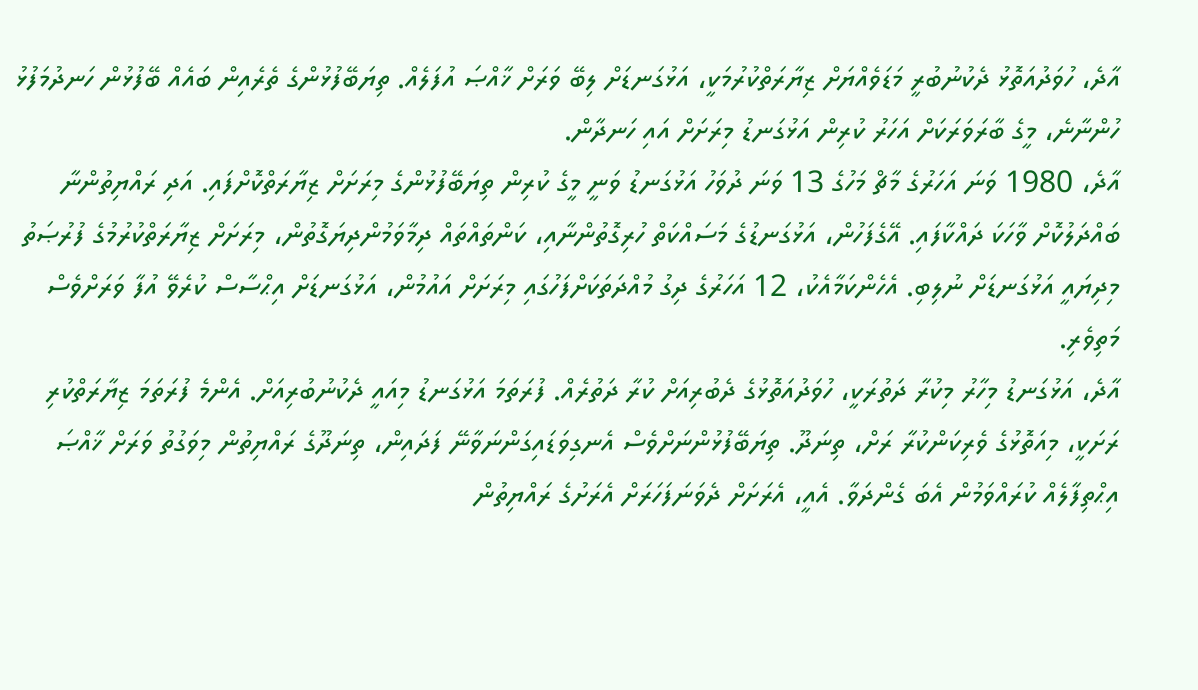އާދެ، ހުވަދުއަތޮޅު ދެކުނުބުރީ މަޑަވެއްޔަށް ޒިޔާރަތްކުރުމަކީ، އަޅުގަނޑަށް ލިބޭ ވަރަށް ޚާއްޞަ އުފަލެއް. ތިޔަބޭފުޅުންގެ ތެރެއިން ބައެއް ބޭފުޅުން ހަނދުމަފުޅު ހުންނާނެ، މީގެ ބާރަވަރަކަށް އަހަރު ކުރިން އަޅުގަނޑު މިރަށަށް އައި ހަނދާން.
އާދެ، 1980 ވަނަ އަހަރުގެ މާޗް މަހުގެ 13 ވަނަ ދުވަހު އަޅުގަނޑު ވަނީ މީގެ ކުރިން ތިޔަބޭފުޅުންގެ މިރަށަށް ޒިޔާރަތްކޮށްފައި. އަދި ރައްޔިތުންނާ ބައްދަލުކޮށް ވާހަކަ ދައްކާފައި. އޭގެފަހުން، އަޅުގަނޑުގެ މަސައްކަތް ހުރިގޮތުންނާއި، ކަންތައްތައް ދިމާވަމުންދިޔަގޮތުން، މިރަށަށް ޒިޔާރަތްކުރުމުގެ ފުރުޞަތު މިދިޔައީ އަޅުގަނޑަށް ނުލިބި. އެހެންކަމާއެކު، 12 އަހަރުގެ ދިގު މުއްދަތަކަށްފަހުގައި މިރަށަށް އައުމުން، އަޅުގަނޑަށް އިޙްސާސް ކުރެވޭ އުފާ ވަރަށްވެސް މަތިވެރި.
އާދެ، އަޅުގަނޑު މިހާރު މިކުރާ ދަތުރަކީ، ހުވަދުއަތޮޅުގެ ދެބުރިއަށް ކުރާ ދަތުރެއް. ފުރަތަމަ އަޅުގަނޑު މިއައީ ދެކުނުބުރިއަށް. އެންމެ ފުރަތަމަ ޒިޔާރަތްކުރި ރަށަކީ، މިއަތޮޅުގެ ވެރިކަންކުރާ ރަށް، ތިނަދޫ. ތިޔަބޭފުޅުންނަށްވެސް އެނގިވަޑައިގަންނަވާނޭ ފަދައިން، ތިނަދޫގެ ރައްޔިތުން މިވަގުތު ވަރަށް ޚާއްޞަ އިޙްތިފާލެއް ކުރައްވަމުން އެބަ ގެންދަވާ. އެއީ، އެރަށަށް ދެވަނަފަހަރަށް އެރަށުގެ ރައްޔިތުން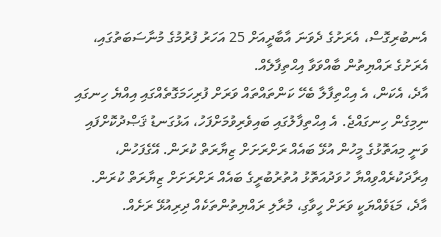އެނބުރިގޮސް، އެރަށުގެ ދެވަނަ އާބާދީއަށް 25 އަހަރު ފުރުމުގެ މުނާސަބަތުގައި، އެރަށުގެ ރައްޔިތުން ބާއްވަވާ އިޙްތިފާލެއް.
އާދެ، އެކަން، އެ އިޙްތިފާލާ ބެހޭ ކަންތައްތައް ވަރަށް ފުރިހަމަގޮތެއްގައި އިއްޔެ ހިނގައި ނިމިގެން ހިނގައްޖެ. އެ އިޙްތިފާލުގައި ބައިވެރިވުމަށްފަހު، އަޅުގަނޑު ޤަޞްދުކޮށްފައި ވަނީ މިއަތޮޅުގެ މީހުން އުޅޭ ބައެއް ރަށްރަށަށް ޒިޔާރަތް ކުރަން. އޭގެފަހުން، އިރާދަކުރެއްވިއްޔާ ހުވަދުއަތޮޅު އުތުރުބުރީގެ ބައެއް ރަށްރަށަށް ޒިޔާރަތް ކުރަން.
އާދެ، މަޑަވެއްޔަކީ ވަރަށް ހީވާގި، މުރާލި ރައްޔިތުންތަކެއް ދިރިއުޅޭ ރަށެއް.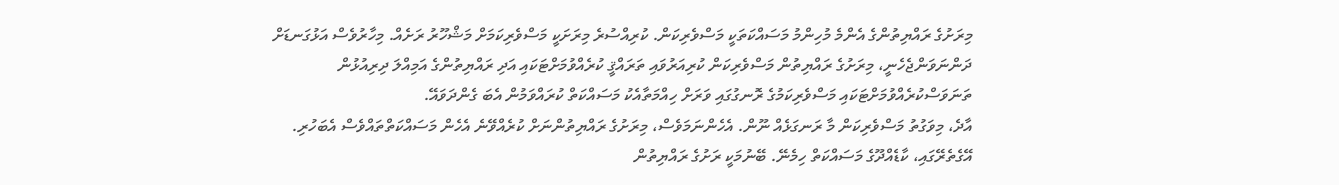މިރަށުގެ ރައްޔިތުންގެ އެންމެ މުހިންމު މަސައްކަތަކީ މަސްވެރިކަން. ކުރިއްސުރެ މިރަށަކީ މަސްވެރިކަމަށް މަޝްހޫރު ރަށެއް. މިހާރުވެސް އަޅުގަނޑަށް ދަންނަވަންޖެހެނީ، މިރަށުގެ ރައްޔިތުން މަސްވެރިކަން ކުރިއަރުވައި ތަރައްޤީ ކުރެއްވުމަށްޓަކައި އަދި ރައްޔިތުންގެ އަމިއްލަ ދިރިއުޅުން ތަނަވަސްކުރެއްވުމަށްޓަކައި މަސްވެރިކަމުގެ ރޮނގުގައި ވަރަށް ހިއްމަތާއެކު މަސައްކަތް ކުރައްވަމުން އެބަ ގެންދަވައޭ.
އާދެ، މިވަގުތު މަސްވެރިކަން މާ ރަނގަޅެއް ނޫން. އެހެންނަމަވެސް، މިރަށުގެ ރައްޔިތުންނަށް ކުރެއްވޭނެ އެހެން މަސައްކަތްތައްވެސް އެބަހުރި. އޭގެތެރޭގައި، ކާޑެއްދޫގެ މަސައްކަތް ހިމެނޭ. ބޭނުމަކީ ރަށުގެ ރައްޔިތުން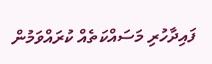ފައިދާހުރި މަސައްކަތެއް ކުރައްވަމުން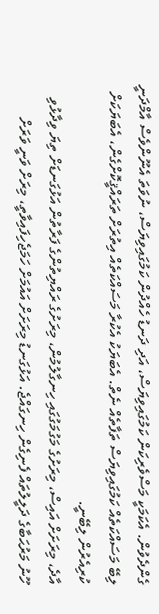ގެންދެވުން. އެކަމަކީ މަސްވެރިކަން ކަމުގައިވިޔަސް، އަދި ދަނޑު ހެއްދުން ކަމުގައިވިޔަސް، ނުވަތަ އެނޫންވެސް އާމްދަނީ ލިބޭ މަސައްކަތެއް ކަމުގައިވިޔަސް ތަފާތެއް ނެތް. އެބަޔަކު އެކުރާ މަސައްކަތެއް އިތުރަށް ތަރައްޤީކޮށްގެން، އެބަޔަކަށް ކުރިއެރުން ލިބޭނީ.
އާދެ، މިރަށަށް އައިސް، މިރަށުގެ މަގުމަގުގައި ހިނގާލުމުން، މިރަށުގެ ރައްޔިތުންގެ ފަރާތުން އަޅުގަނޑަށް ތިޔަ ވިދާޅުވި ހޫނު މަރުޙަބާގެ ދަލީލުތައް ފެނިގެން ހިނގައްޖެ. އަޅުގަނޑު މިރަށަށް އައުމަށް ހަމަޖެހިފައިވާތީ، މިރަށް ވަނީ ވަރަށް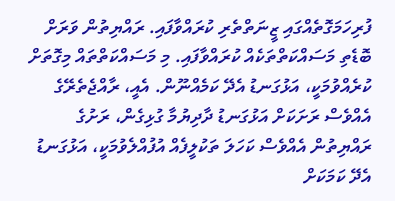ފުރިހަމަގޮތެއްގައި ޒީނަތްތެރި ކުރައްވާފައި. ރައްޔިތުން ވަރަށް ބޮޑެތި މަސައްކަތްތަކެއް ކުރައްވާފައި. މި މަސައްކަތްތައް މިގޮތަށް ކުރެއްވުމަކީ، އަޅުގަނޑު އެދޭ ކަމެއްނޫން. އެއީ، ރާއްޖެތެރޭގެ އެއްވެސް ރަށަކަށް އަޅުގަނޑު ދާދިޔުމާ ގުޅިގެން، ރަށުގެ ރައްޔިތުން އެއްވެސް ކަހަލަ ތަކުލީފެއް އުފުއްލެވުމަކީ، އަޅުގަނޑު އެދޭ ކަމަކަށް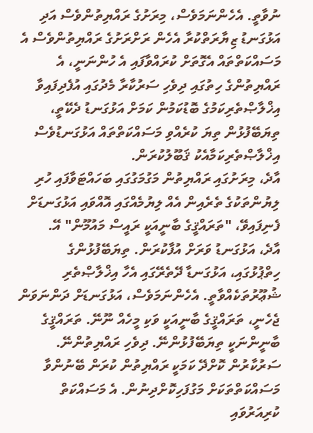ނުވާތީ. އެހެންނަމަވެސް، މިރަށުގެ ރައްޔިތުންވެސް އަދި އަޅުގަނޑު ޒިޔާރަތްކުރާ އެހެން ރަށްރަށުގެ ރައްޔިތުންވެސް އެ މަސައްކަތްތައް އެގޮތަށް ކުރައްވާފައި އެ ހުންނަނީ، އެ ރައްޔިތުންގެ ހިތުގައި ދިވެހި ސަރުކާރާ މެދުގައި އުފެދިފައިވާ އިޚްލާޞްތެރިކަމުގެ ބޮޑުކަމުން ކަމަށް އަޅުގަނޑު ދެކޭތީ، ތިޔަބޭފުޅުން ތިޔަ ކުރެއްވި މަސައްކަތްތައް އަޅުގަނޑުވެސް އިޚްލާޞްތެރިކަމާއެކު ޤަބޫލުކުރަން.
އާދެ، މިރަށުގައި ރައްޔިތުން މަގުމަގުގައި ބަހައްޓަވާފައި ހުރި ލިޔުންތަކުގެ ތެރެއިން އެއް ލިޔުމެއްގައި އޮއްވައި އަޅުގަނޑަށް ފެނިފައިވޭ، "ތަރައްޤީގެ ބާނީއަކީ ރައީސް މައުމޫން" އޭ.
އާދެ، އަޅުގަނޑު ވަރަށް އުފާކުރަން. ތިޔަބޭފުޅުންގެ ހިތްޕުޅުގައި، އަޅުގަނޑާ ދޭތެރޭގައި އެހާ އިޚްލާޞްތެރި ޝުޢޫރުތަކެއްވާތީ. އެހެންނަމަވެސް، އަޅުގަނޑަށް ދަންނަވަން ޖެހެނީ، ތަރައްޤީގެ ބާނީއަކީ ވަކި މީހެއް ނޫނޭ. ތަރައްޤީގެ ބާނީންނަކީ ތިޔަބޭފުޅުންނޭ. ދިވެހި ރައްޔިތުންނޭ.
ސަރުކާރުން ކޮށްދޭ ކަމަކީ ރައްޔިތުން ކުރަން ބޭނުންވާ މަސައްކަތްތަކަށް މަގުފަހިކޮށްދިނުން. އެ މަސައްކަތް ކުރިއަރުވައި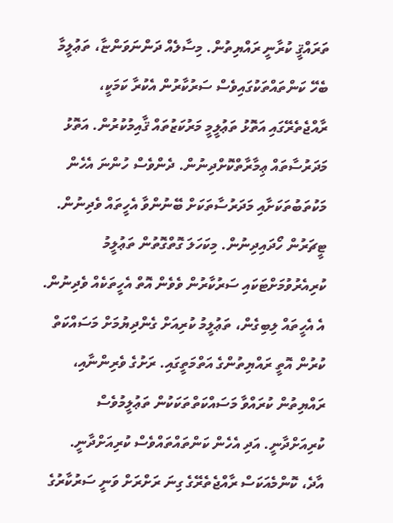ތަރައްޤީ ކުރާނީ ރައްޔިތުން. މިސާލެއް ދަންނަވަންޏާ، ތަޢުލީމާ ބެހޭ ކަންތައްތަކުގައިވެސް ސަރުކާރުން އެކުރާ ކަމަކީ، ރާއްޖެތެރޭގައި އަތޮޅު ތަޢުލީމީ މަރުކަޒުތައް ޤާއިމުކުރުން. އަތޮޅު މަދަރުސާތައް ޢިމާރާތްކޮށްދިނުން. ދެންވެސް ހުންނަ އެހެން މަކުތަބުތަކަށާއި މަދަރުސާތަކަށް ބޭނުންވާ އެހީތައް ވެދިނުން. ޓީޗަރުން ހޯދައިދިނުން. މިކަހަލަ ގޮތްގޮތުން ތަޢުލީމު ކުރިއެރުވުމަށްޓަކައި ސަރުކާރުން ވެވެން އޮތް އެހީތަކެއް ވެދިނުން. އެ އެހީތައް ލިބިގެން، ތަޢުލީމު ކުރިއަށް ގެންދިޔުމަށް މަސައްކަތް ކުރުން އޮތީ ރައްޔިތުންގެ އަތްމަތީގައި. ރަށުގެ ވެރިންނާއި، ރައްޔިތުން ކުރައްވާ މަސައްކަތްތަކަކުން ތަޢުލީމުވެސް ކުރިއަށްދާނީ. އަދި އެހެން ކަންތައްތައްވެސް ކުރިއަށްދާނީ.
އާދެ، ކޮންމެއަކަސް ރާއްޖެތެރޭގެ ގިނަ ރަށްރަށް ވަނީ ސަރުކާރުގެ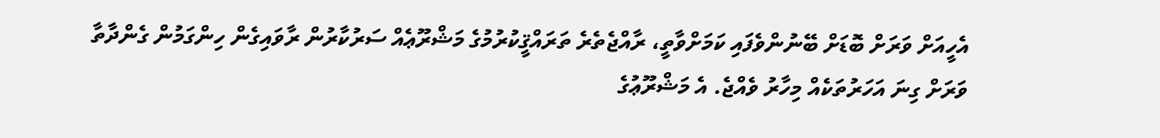އެހީއަށް ވަރަށް ބޮޑަށް ބޭނުންވެފައި ކަމަށްވާތީ، ރާއްޖެތެރެ ތަރައްޤީކުރުމުގެ މަޝްރޫޢެއް ސަރުކާރުން ރާވައިގެން ހިންގަމުން ގެންދާތާ ވަރަށް ގިނަ އަހަރުތަކެއް މިހާރު ވެއްޖެ. އެ މަޝްރޫޢުގެ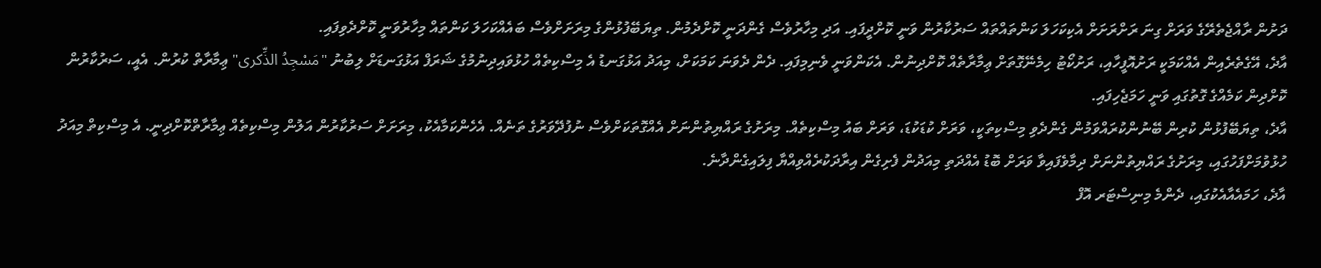ދަށުން ރާއްޖެތެރޭގެ ވަރަށް ގިނަ ރަށްރަށަށް އެކިކަހަލަ ކަންތައްތައް ސަރުކާރުން ވަނީ ކޮށްދީފައި. އަދި މިހާރުވެސް ގެންދަނީ ކޮށްދެމުން. ތިޔަބޭފުޅުންގެ މިރަށަށްވެސް ބައެއްކަހަލަ ކަންތައް މިހާރުވަނީ ކޮށްދެވިފައި.
އާދެ، އޭގެތެރެއިން އެއްކަމަކީ ރަށުއޮފީހާއި، ރަށުކޯޓު ހިމެނޭގޮތަށް ޢިމާރާތެއް ކޮށްދިނުން. އެކަންވަނީ ވެނިމިފައި. ދެން ދެވަނަ ކަމަކަށް، މިއަދު އަޅުގަނޑު އެ މިސްކިތެއް ހުޅުވައިދިނުމުގެ ޝަރަފް އަޅުގަނޑަށް ލިބުނު "مَسْجِدُ الذِّكرى" ޢިމާރާތް ކުރުން. އެއީ، ސަރުކާރުން ކޮށްދިން ކަމެއްގެ ގޮތުގައި ވަނީ ހަމަޖެހިފައި.
އާދެ، ތިޔަބޭފުޅުން ކުރިން ބޭނުންކުރައްވަމުން ގެންދެވި މިސްކިތަކީ، ވަރަށް ކުޑަކުޑަ، ވަރަށް ބައު މިސްކިތެއް. މިރަށުގެ ރައްޔިތުންނަށް އެއްގޮތަކަށްވެސް ނުފުދޭވަރުގެ ތަނެއް. އެހެންކަމާއެކު، މިރަށަށް ސަރުކާރުން އަލުން މިސްކިތެއް ޢިމާރާތްކޮށްދިނީ. އެ މިސްކިތް މިއަދު ހުޅުވުމަށްފަހުގައި، މިރަށުގެ ރައްޔިތުންނަށް ދިމާވެފައިވާ ވަރަށް ބޮޑު އެއްދަތި މިއަދުން ފެށިގެން އިރާދަކުރެއްވިއްޔާ ފިލައިގެންދާނެ.
އާދެ، ހަމައެއާއެކުގައި، ދެންމެ މިނިސްޓަރ އޮފް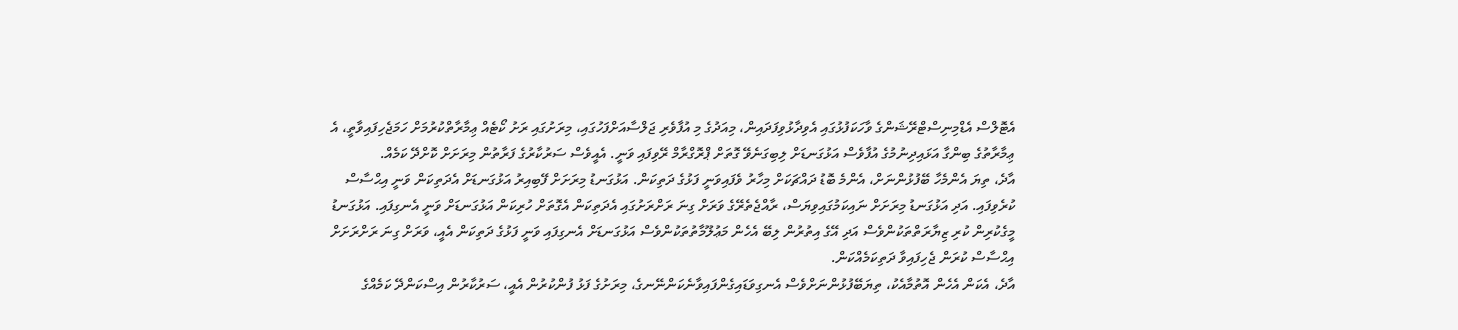އެޓޮލްސް އެޑްމިނިސްޓްރޭޝަންގެ ވާހަކަފުޅުގައި އެވިދާޅުވިފަދައިން، މިއަދުގެ މި އުފާވެރި ޖަލްސާއަށްފަހުގައި، މިރަށުގައި ރަށު ކޯޓެއް ޢިމާރާތްކުރުމަށް ހަމަޖެހިފައިވާތީ، އެ ޢިމާރާތުގެ ބިންގާ އަޅައިދިނުމުގެ އުފާވެސް އަޅުގަނޑަށް ލިބިގަނެވޭ ގޮތަށް ޕްރޮގްރާމް ރޭވިފައި ވަނީ. އެއީވެސް ސަރުކާރުގެ ފަރާތުން މިރަށަށް ކޮށްދޭ ކަމެއް.
އާދެ، ތިޔަ އެންމެހާ ބޭފުޅުންނަށް، އެންމެ ބޮޑު ދައްޗަކަށް މިހާރު ވެފައިވަނީ ފަޅުގެ ދަތިކަން. އަޅުގަނޑު މިރަށަށް ފޭބިއިރު އަޅުގަނޑަށް އެދަތިކަން ވަނީ އިޙްސާސް ކުރެވިފައި. އަދި އަޅުގަނޑު މިރަށަށް ނައިކަމުގައިވިޔަސް، ރާއްޖެތެރޭގެ ވަރަށް ގިނަ ރަށްރަށުގައި އެދަތިކަން އެގޮތަށް ހުރިކަން އަޅުގަނޑަށް ވަނީ އެނގިފައި. އަޅުގަނޑު މީގެކުރިން ކުރި ޒިޔާރަތްތަކުންވެސް އަދި އޭގެ އިތުރުން ލިބޭ އެހެން މަޢުލޫމާތުތަކުންވެސް އަޅުގަނޑަށް އެނގިފައި ވަނީ ފަޅުގެ ދަތިކަން އެއީ، ވަރަށް ގިނަ ރަށްރަށަށް އިޙްސާސް ކުރަން ޖެހިފައިވާ ދަތިކަމެއްކަން.
އާދެ، އެކަން އެހެން އޮތުމާއެކު، ތިޔަބޭފުޅުންނަށްވެސް އެނގިވަޑައިގެންފައިވާނެކަންނޭނގެ، މިރަށުގެ ފަޅު ފުންކުރުން އެއީ، ސަރުކާރުން އިސްކަންދޭ ކަމެއްގެ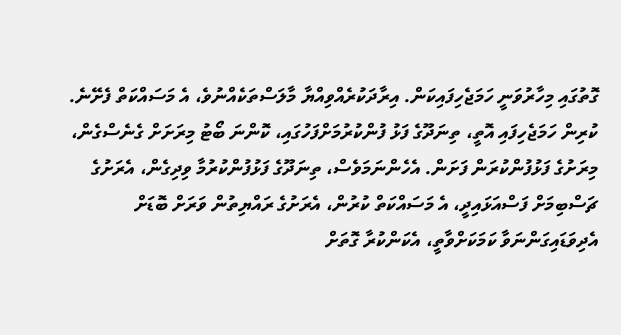ގޮތުގައި މިހާރުވަނީ ހަމަޖެހިފައިކަން. އިރާދަކުރެއްވިއްޔާ މާލަސްތަކެއްނުވެ، އެ މަސައްކަތް ފެށޭނެ. ކުރިން ހަމަޖެހިފައި އޮތީ، ތިނަދޫގެ ފަޅު ފުންކުރުމަށްފަހުގައި، ކޮންނަ ބޯޓު މިރަށަށް ގެނެސްގެން، މިރަށުގެ ފަޅުފުންކުރަން ފަށަން. އެހެންނަމަވެސް، ތިނަދޫގެ ފަޅުފުންކުރުމާ ވިދިގެން، އެރަށުގެ ޗަސްބިމަށް ފަސްއަޅައިދީ، އެ މަސައްކަތް ކުރުން، އެރަށުގެ ރައްޔިތުން ވަރަށް ބޮޑަށް އެދިވަޑައިގަންނަވާ ކަމަކަށްވާތީ، އެކަންކުރާ ގޮތަށް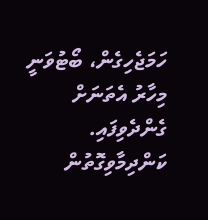ހަމަޖެހިގެން، ބޯޓުވަނީ މިހާރު އެތަނަށް ގެންދެވިފައި. ކަންދިމާވިގޮތުން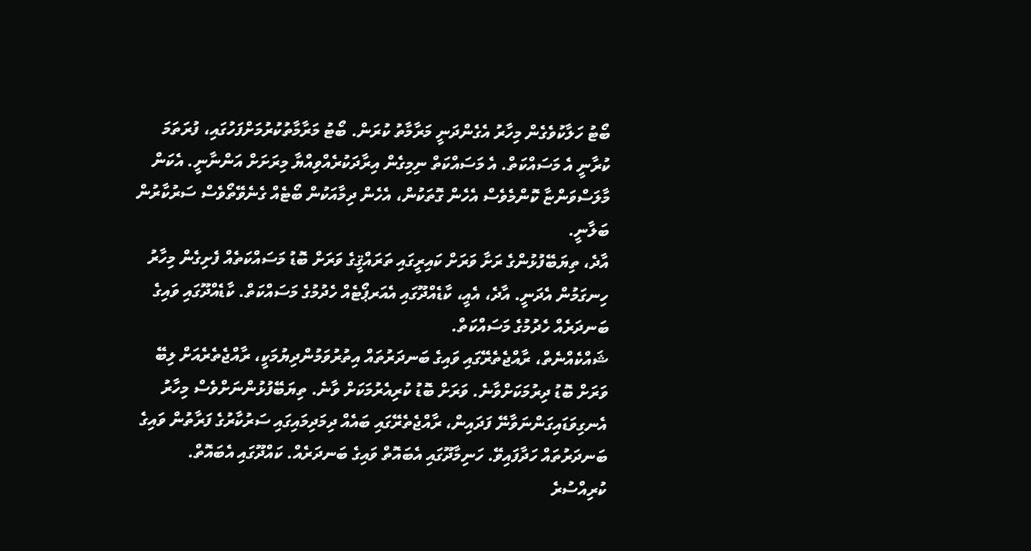ބޯޓު ހަލާކުވެގެން މިހާރު އެގެންދަނީ މަރާމާތު ކުރަން. ބޯޓު މަރާމާތުކުރުމަށްފަހުގައި، ފުރަތަމަ ކުރާނީ އެ މަސައްކަތް. އެ މަސައްކަތް ނިމިގެން އިރާދަކުރެއްވިއްޔާ މިރަށަށް އަންނާނީ. އެކަން މާލަސްވަންޏާ ކޮންމެވެސް އެހެން ގޮތަކުން، އެހެން ދިމާއަކުން ބޯޓެއް ގެނެވޭތޯވެސް ސަރުކާރުން ބަލާނީ.
އާދެ، ތިޔަބޭފުޅުންގެ ރަށާ ވަރަށް ކައިރީގައި ތަރައްޤީގެ ވަރަށް ބޮޑު މަސައްކަތެއް ފެށިގެން މިހާރު ހިނގަމުން އެދަނީ. އާދެ، އެއީ، ކާޑެއްދޫގައި އެއަރޕޯޓެއް ހެދުމުގެ މަސައްކަތް. ކާޑެއްދޫގައި ވައިގެ ބަނދަރެއް ހެދުމުގެ މަސައްކަތް.
ޝައްކެއްނެތް، ރާއްޖެތެރޭގައި ވައިގެ ބަނދަރުތައް އިތުރުވަމުންދިޔުމަކީ، ރާއްޖެތެރެއަށް ލިބޭ ވަރަށް ބޮޑު ދިރުމަކަށްވާނެ. ވަރަށް ބޮޑު ކުރިއެރުމަކަށް ވާނެ. ތިޔަބޭފުޅުންނަށްވެސް މިހާރު އެނގިވަޑައިގަންނަވާނޭ ފަދައިން، ރާއްޖެތެރޭގައި ބައެއް ދިމަދިމައިގައި ސަރުކާރުގެ ފަރާތުން ވައިގެ ބަނދަރުތައް ހަދާފައިވޭ. ހަނިމާދޫގައި އެބައޮތް ވައިގެ ބަނދަރެއް. ކައްދޫގައި އެބައޮތް. ކުރިއްސުރެ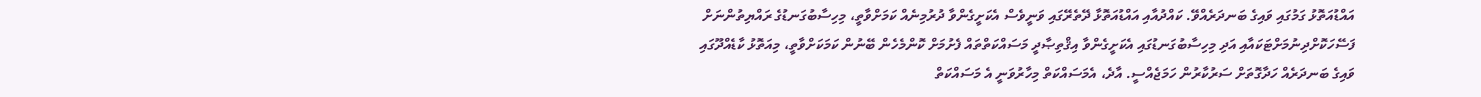އައްޑުއަތޮޅު ގަމުގައި ވައިގެ ބަނދަރެއްވޭ. ކައްދުއާއި އައްޑުއަތޮޅާ ދޭތެރޭގައި ވަނީވެސް އެކަށީގެންވާ ދުރުމިނެއް ކަމަށްވާތީ، މިހިސާބުގަނޑުގެ ރައްޔިތުންނަށް ފަސޭހަކޮށްދިނުމަށްޓަކައާއި އަދި މިހިސާބުގަނޑުގައި އެކަށީގެންވާ އިޤްތިޞާދީ މަސައްކަތްތައް ފެށުމަށް ކޮންމެހެން ބޭނުން ކަމަކަށްވާތީ، މިއަތޮޅު ކާޑެއްދޫގައި ވައިގެ ބަނދަރެއް ހަދާގޮތަށް ސަރުކާރުން ހަމަޖެއްސީ. އާދެ، އެމަސައްކަތް މިހާރުވަނީ އެ މަސައްކަތް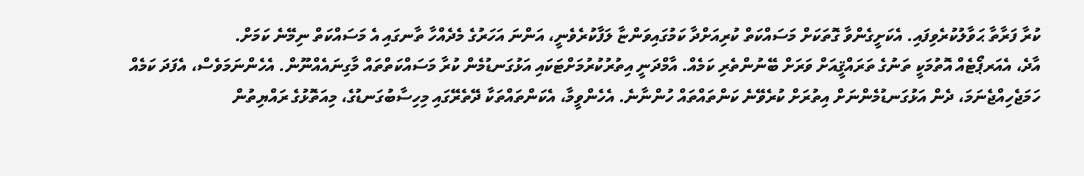ކުރާ ފަރާތާ ޙަވާލުކުރެވިފައި. އެކަށީގެންވާ ގޮތަކަށް މަސައްކަތް ކުރިއަށްދާ ކަމުގައިވަންޏާ ލަފާކުރެވެނީ، އަންނަ އަހަރުގެ މެދެއްހާ ތާނގައި އެ މަސައްކަތް ނިމޭނެ ކަމަށް.
އާދެ، އެއަރޕޯޓެއް އޮތުމަކީ ތަނުގެ ތަރައްޤީއަށް ވަރަށް ބޭނުންތެރި ކަމެއް. އާމްދަނީ އިތުރުކުރުމަށްޓަކައި އަޅުގަނޑުމެން ކުރާ މަސައްކަތްތައް މާގިނައެއްނޫން. އެހެންނަމަވެސް، އެފަދަ ކަމެއް ހަމަޖެހިއްޖެނަމަ، ދެން އަޅުގަނޑުމެންނަށް އިތުރަށް ކުރެވޭނެ ކަންތައްތައް ހުންނާނެ. އެހެންވީމާ، އެކަންތައްތަކާ ދޭތެރޭގައި މިހިސާބުގަނޑުގެ، މިއަތޮޅުގެ ރައްޔިތުން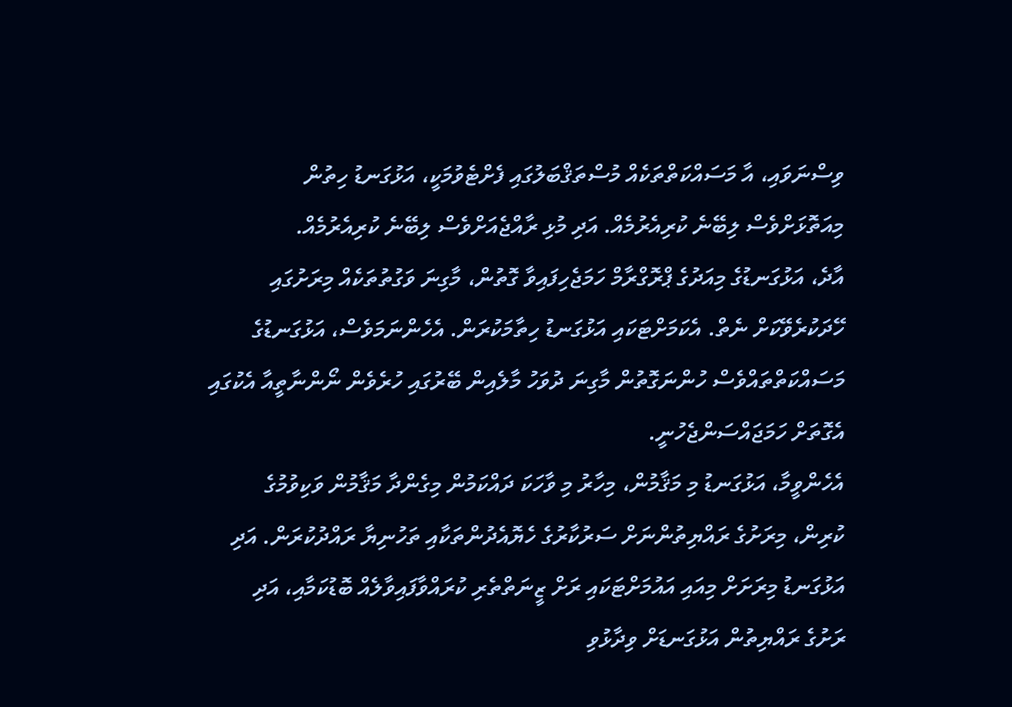ވިސްނަވައި، އާ މަސައްކަތްތަކެއް މުސްތަޤްބަލުގައި ފެށްޓެވުމަކީ، އަޅުގަނޑު ހިތުން މިއަތޮޅަށްވެސް ލިބޭނެ ކުރިއެރުމެއް. އަދި މުޅި ރާއްޖެއަށްވެސް ލިބޭނެ ކުރިއެރުމެއް.
އާދެ، އަޅުގަނޑުގެ މިއަދުގެ ޕްރޮގްރާމް ހަމަޖެހިފައިވާ ގޮތުން، މާގިނަ ވަގުތުތަކެއް މިރަށުގައި ހޭދަކުރެވޭކަށް ނެތް. އެކަމަށްޓަކައި އަޅުގަނޑު ހިތާމަކުރަން. އެހެންނަމަވެސް، އަޅުގަނޑުގެ މަސައްކަތްތައްވެސް ހުންނަގޮތުން މާގިނަ ދުވަހު މާލެއިން ބޭރުގައި ހުރެވެން ނޯންނާތީއާ އެކުގައި އެގޮތަށް ހަމަޖައްސަންޖެހުނީ.
އެހެންވީމާ، އަޅުގަނޑު މި މަޤާމުން، މިހާރު މި ވާހަކަ ދައްކަމުން މިގެންދާ މަޤާމުން ވަކިވުމުގެ ކުރިން، މިރަށުގެ ރައްޔިތުންނަށް ސަރުކާރުގެ ހެޔޮއެދުންތަކާއި ތަހުނިޔާ ރައްދުކުރަން. އަދި އަޅުގަނޑު މިރަށަށް މިއައި އައުމަށްޓަކައި ރަށް ޒީނަތްތެރި ކުރައްވާފައިވާލެއް ބޮޑުކަމާއި، އަދި ރަށުގެ ރައްޔިތުން އަޅުގަނޑަށް ވިދާޅުވި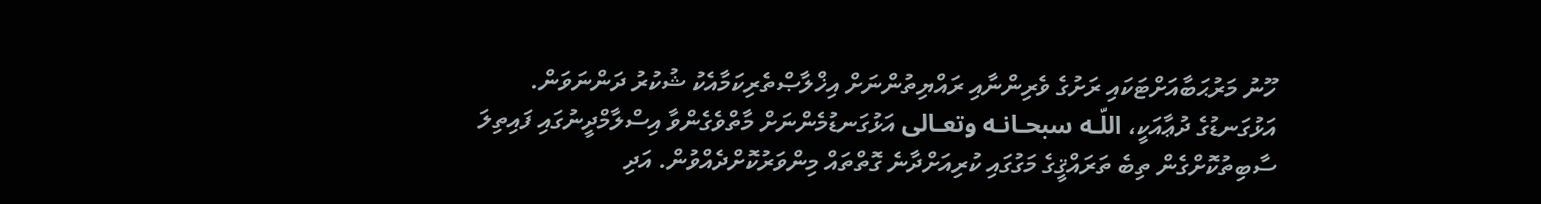ހޫނު މަރުޙަބާއަށްޓަކައި ރަށުގެ ވެރިންނާއި ރައްޔިތުންނަށް އިޚްލާޞްތެރިކަމާއެކު ޝުކުރު ދަންނަވަން.
އަޅުގަނޑުގެ ދުޢާއަކީ، اللّـه سبحـانـه وتعـالى އަޅުގަނޑުމެންނަށް މާތްވެގެންވާ އިސްލާމްދީނުގައި ފައިތިލަ ސާބިތުކޮށްގެން ތިބެ ތަރައްޤީގެ މަގުގައި ކުރިއަށްދާނެ ގޮތްތައް މިންވަރުކޮށްދެއްވުން. އަދި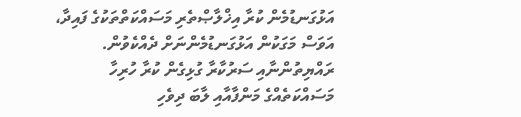އަޅުގަނޑުމެން ކުރާ އިޚްލާޞްތެރި މަސައްކަތްތަކުގެ ފައިދާ، އަވަސް މަގަކުން އަޅުގަނޑުމެންނަށް ދެއްކެވުން. ރައްޔިތުންނާއި ސަރުކާރާ ގުޅިގެން ކުރާ ހުރިހާ މަސައްކަތެއްގެ މަންފާއާއި ލާބަ ދިވެހި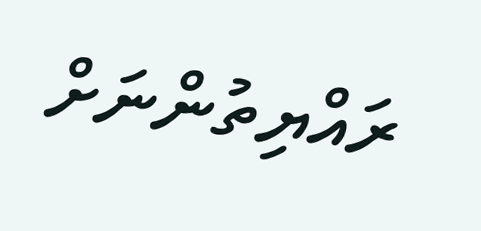ރައްޔިތުންނަށް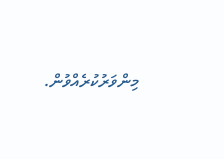މިންވަރުކުރެއްވުން.